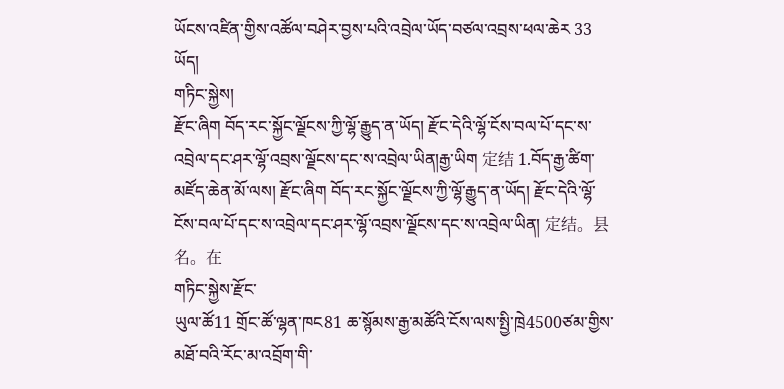ཡོངས་འཛིན་གྱིས་འཚོལ་བཤེར་བྱས་པའི་འབྲེལ་ཡོད་བཙལ་འབྲས་ཕལ་ཆེར 33 ཡོད།
གཏིང་སྐྱེས།
རྫོང་ཞིག བོད་རང་སྐྱོང་ལྗོངས་ཀྱི་ལྷོ་རྒྱུད་ན་ཡོད། རྫོང་དེའི་ལྷོ་ངོས་བལ་པོ་དང་ས་འབྲེལ་དང་ཤར་ལྷོ་འབྲས་ལྗོངས་དང་ས་འབྲེལ་ཡིན།རྒྱ་ཡིག 定结 1.བོད་རྒྱ་ཚིག་མཛོད་ཆེན་མོ་ལས། རྫོང་ཞིག བོད་རང་སྐྱོང་ལྗོངས་ཀྱི་ལྷོ་རྒྱུད་ན་ཡོད། རྫོང་དེའི་ལྷོ་ངོས་བལ་པོ་དང་ས་འབྲེལ་དང་ཤར་ལྷོ་འབྲས་ལྗོངས་དང་ས་འབྲེལ་ཡིན། 定结。县名。在
གཏིང་སྐྱེས་རྫོང་
ཡུལ་ཚོ11 གྲོང་ཚོ་ལྷན་ཁང81 ཆ་སྙོམས་རྒྱ་མཚོའི་ངོས་ལས་སྤྱི་ཁྲེ4500ཙམ་གྱིས་མཐོ་བའི་རོང་མ་འབྲོག་གི་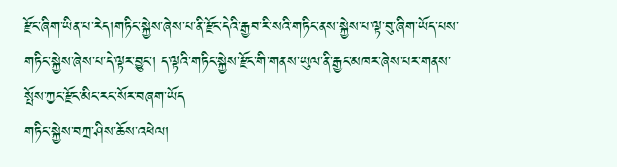རྫོང་ཞིག་ཡིན་པ་རེད།གཏིང་སྐྱེས་ཞེས་པ་ནི་རྫོང་དེའི་རྒྱབ་རི་སའི་གཏིང་ནས་སྐྱེས་པ་ལྟ་བུ་ཞིག་ཡོད་པས་གཏིང་སྐྱེས་ཞེས་པ་དེ་ལྟར་བྱུང་། ད་ལྟའི་གཏིང་སྐྱེས་རྫོང་གི་གནས་ཡུལ་ནི་རྒྱང་མཁར་ཞེས་པར་གནས་སྤོས་ཀྱང་རྫོང་མིང་རང་སོར་བཞག་ཡོད
གཏིང་སྐྱེས་བཀྲ་ཤིས་ཆོས་འཕེལ།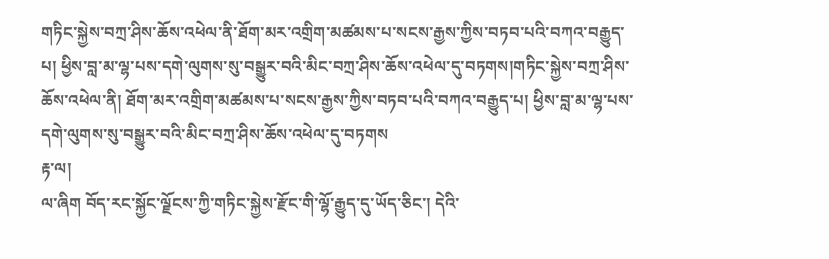གཏིང་སྐྱེས་བཀྲ་ཤིས་ཆོས་འཕེལ་ནི་ཐོག་མར་འགྲིག་མཚམས་པ་སངས་རྒྱས་ཀྱིས་བཏབ་པའི་བཀའ་བརྒྱུད་པ། ཕྱིས་བླ་མ་ལྷ་པས་དགེ་ལུགས་སུ་བསྒྱུར་བའི་མིང་བཀྲ་ཤིས་ཆོས་འཕེལ་དུ་བཏགས།གཏིང་སྐྱེས་བཀྲ་ཤིས་ཆོས་འཕེལ་ནི། ཐོག་མར་འགྲིག་མཚམས་པ་སངས་རྒྱས་ཀྱིས་བཏབ་པའི་བཀའ་བརྒྱུད་པ། ཕྱིས་བླ་མ་ལྷ་པས་དགེ་ལུགས་སུ་བསྒྱུར་བའི་མིང་བཀྲ་ཤིས་ཆོས་འཕེལ་དུ་བཏགས
རྟ་ལ།
ལ་ཞིག བོད་རང་སྐྱོང་ལྗོངས་ཀྱི་གཏིང་སྐྱེས་རྫོང་གི་ལྷོ་རྒྱུད་དུ་ཡོད་ཅིང་། དེའི་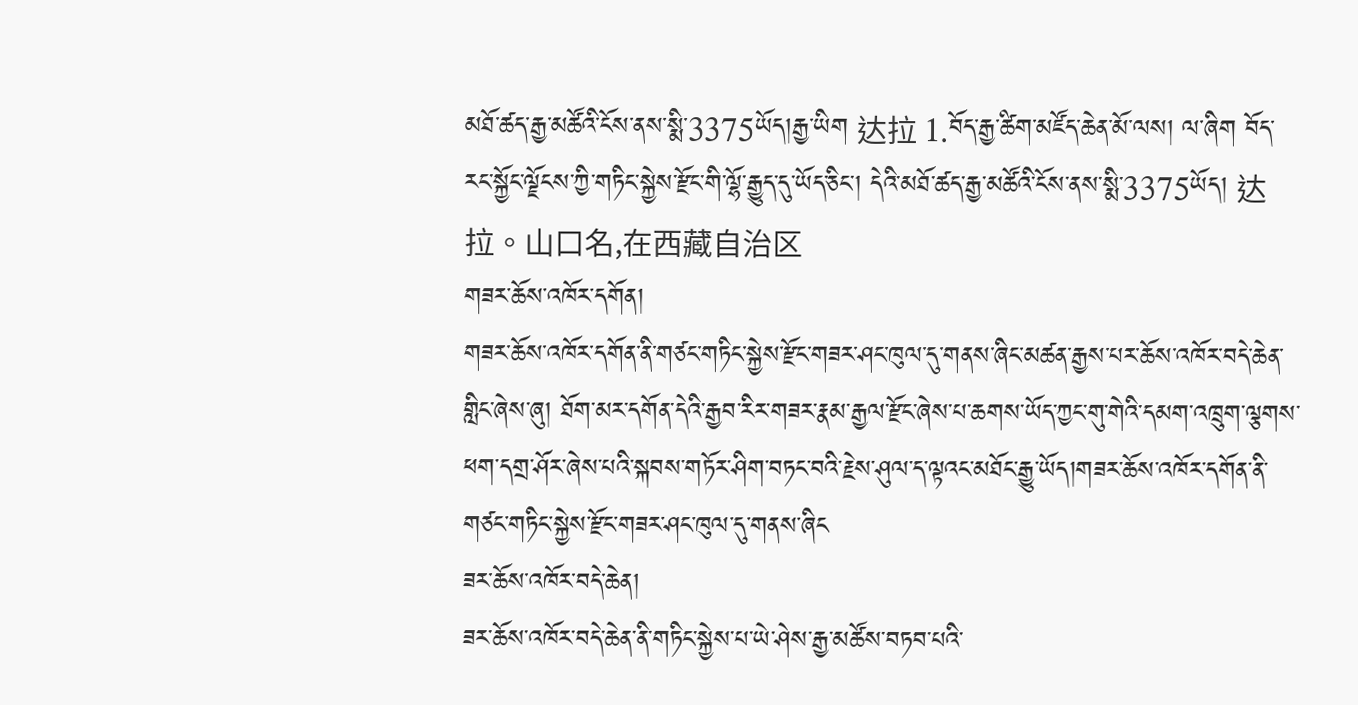མཐོ་ཚད་རྒྱ་མཚོའི་ངོས་ནས་སྨི་3375ཡོད།རྒྱ་ཡིག 达拉 1.བོད་རྒྱ་ཚིག་མཛོད་ཆེན་མོ་ལས། ལ་ཞིག བོད་རང་སྐྱོང་ལྗོངས་ཀྱི་གཏིང་སྐྱེས་རྫོང་གི་ལྷོ་རྒྱུད་དུ་ཡོད་ཅིང་། དེའི་མཐོ་ཚད་རྒྱ་མཚོའི་ངོས་ནས་སྨི་3375ཡོད། 达拉。山口名,在西藏自治区
གཟར་ཆོས་འཁོར་དགོན།
གཟར་ཆོས་འཁོར་དགོན་ནི་གཙང་གཏིང་སྐྱེས་རྫོང་གཟར་ཤང་ཁུལ་དུ་གནས་ཞིང་མཚན་རྒྱས་པར་ཆོས་འཁོར་བདེ་ཆེན་གླིང་ཞེས་ཞུ། ཐོག་མར་དགོན་དེའི་རྒྱབ་རིར་གཟར་རྣམ་རྒྱལ་རྫོང་ཞེས་པ་ཆགས་ཡོད་ཀྱང་གུ་གེའི་དམག་འཁྲུག་ལྕགས་ཕག་དགྲ་ཤོར་ཞེས་པའི་སྐབས་གཏོར་ཤིག་བཏང་བའི་རྗེས་ཤུལ་ད་ལྟའང་མཐོང་རྒྱུ་ཡོད།གཟར་ཆོས་འཁོར་དགོན་ནི་གཙང་གཏིང་སྐྱེས་རྫོང་གཟར་ཤང་ཁུལ་དུ་གནས་ཞིང
ཟར་ཆོས་འཁོར་བདེ་ཆེན།
ཟར་ཆོས་འཁོར་བདེ་ཆེན་ནི་གཏིང་སྐྱེས་པ་ཡེ་ཤེས་རྒྱ་མཚོས་བཏབ་པའི་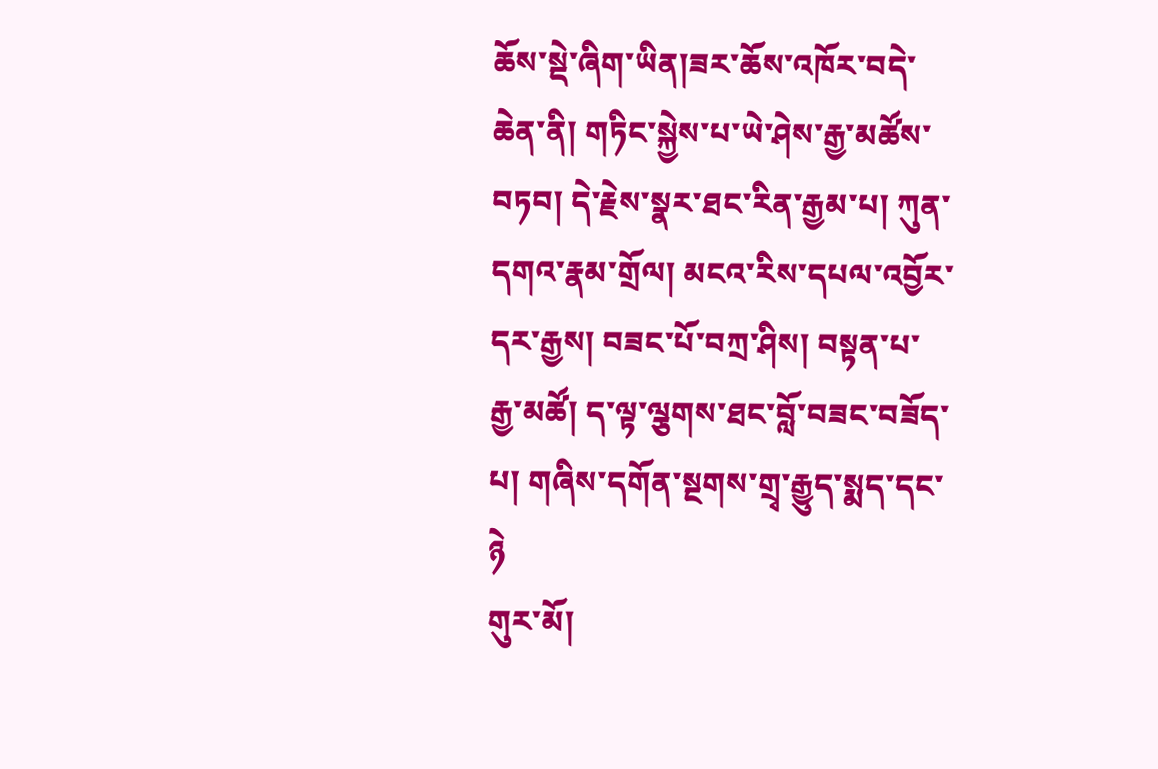ཆོས་སྡེ་ཞིག་ཡིན།ཟར་ཆོས་འཁོར་བདེ་ཆེན་ནི། གཏིང་སྐྱེས་པ་ཡེ་ཤེས་རྒྱ་མཚོས་བཏབ། དེ་རྗེས་སྣར་ཐང་རིན་རྒྱམ་པ། ཀུན་དགའ་རྣམ་གྲོལ། མངའ་རིས་དཔལ་འབྱོར་དར་རྒྱས། བཟང་པོ་བཀྲ་ཤིས། བསྟན་པ་རྒྱ་མཚོ། ད་ལྟ་ལྕགས་ཐང་བློ་བཟང་བཟོད་པ། གཞིས་དགོན་སྔགས་གྲྭ་རྒྱུད་སྨད་དང་ཉེ
གུར་མོ།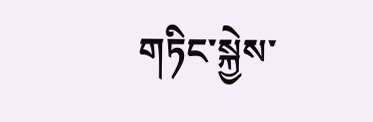གཏིང་སྐྱེས་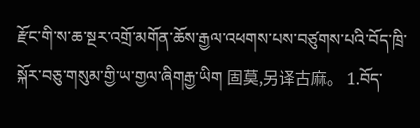རྫོང་གི་ས་ཆ་སྔར་འགྲོ་མགོན་ཆོས་རྒྱལ་འཕགས་པས་བཙུགས་པའི་བོད་ཁྲི་སྐོར་བཅུ་གསུམ་གྱི་ཡ་གྱལ་ཞིགརྒྱ་ཡིག 固莫,另译古麻。 1.བོད་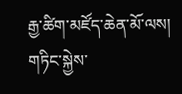རྒྱ་ཚིག་མཛོད་ཆེན་མོ་ལས། གཏིང་སྐྱེས་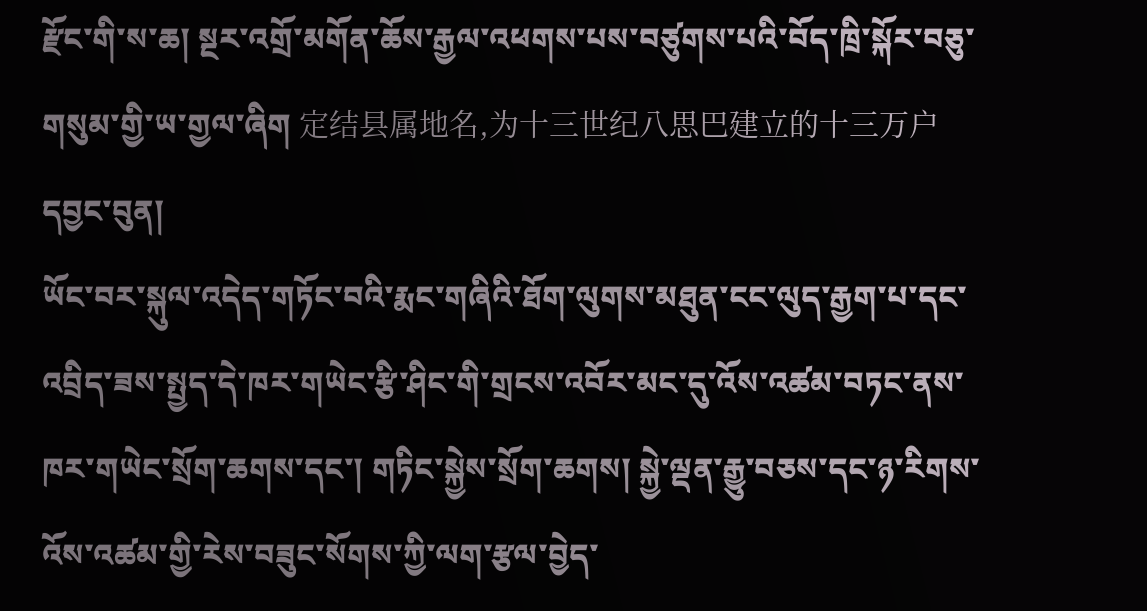རྫོང་གི་ས་ཆ། སྔར་འགྲོ་མགོན་ཆོས་རྒྱལ་འཕགས་པས་བཙུགས་པའི་བོད་ཁྲི་སྐོར་བཅུ་གསུམ་གྱི་ཡ་གྱལ་ཞིག 定结县属地名,为十三世纪八思巴建立的十三万户
དབྱང་བུན།
ཡོང་བར་སྐུལ་འདེད་གཏོང་བའི་རྨང་གཞིའི་ཐོག་ལུགས་མཐུན་ངང་ལུད་རྒྱག་པ་དང་འབྲིད་ཟས་སྤྱད་དེ་ཁར་གཡེང་རྩི་ཤིང་གི་གྲངས་འབོར་མང་དུ་འོས་འཚམ་བཏང་ནས་ཁར་གཡེང་སྲོག་ཆགས་དང་། གཏིང་སྐྱེས་སྲོག་ཆགས། སྐྱེ་ལྡན་རྒྱུ་བཅས་དང་ཉ་རིགས་འོས་འཚམ་གྱི་རེས་བཟུང་སོགས་ཀྱི་ལག་རྩལ་བྱེད་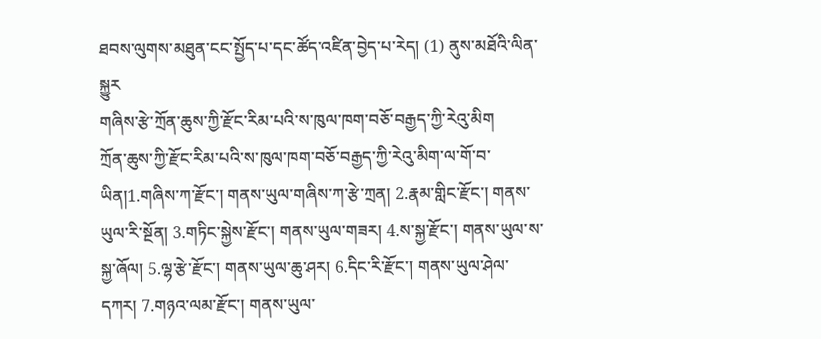ཐབས་ལུགས་མཐུན་ངང་སྤྱོད་པ་དང་ཚོད་འཛིན་བྱེད་པ་རེད། (1) ནུས་མཐོའི་ལིན་སྐྱུར
གཞིས་རྩེ་ཀྲོན་ཆུས་ཀྱི་རྫོང་རིམ་པའི་ས་ཁུལ་ཁག་བཅོ་བརྒྱད་ཀྱི་རེའུ་མིག
ཀྲོན་ཆུས་ཀྱི་རྫོང་རིམ་པའི་ས་ཁུལ་ཁག་བཅོ་བརྒྱད་ཀྱི་རེའུ་མིག་ལ་གོ་བ་ཡིན།1.གཞིས་ཀ་རྫོང་། གནས་ཡུལ་གཞིས་ཀ་རྩེ་ཀྲན། 2.རྣམ་གླིང་རྫོང་། གནས་ཡུལ་རི་སྔོན། 3.གཏིང་སྐྱེས་རྫོང་། གནས་ཡུལ་གཟར། 4.ས་སྐྱ་རྫོང་། གནས་ཡུལ་ས་སྐྱ་ཞོལ། 5.ལྷ་རྩེ་རྫོང་། གནས་ཡུལ་ཆུ་ཤར། 6.དིང་རི་རྫོང་། གནས་ཡུལ་ཤེལ་དཀར། 7.གཉའ་ལམ་རྫོང་། གནས་ཡུལ་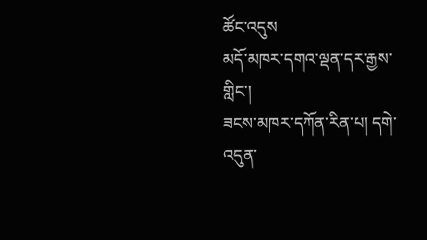ཚོང་འདུས
མདོ་མཁར་དགའ་ལྡན་དར་རྒྱས་གླིང་།
ཟངས་མཁར་དཀོན་རིན་པ། དགེ་འདུན་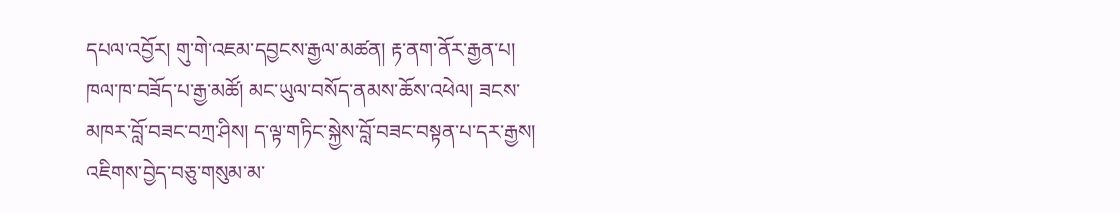དཔལ་འབྱོར། གུ་གེ་འཇམ་དབྱངས་རྒྱལ་མཚན། རྟ་ནག་ནོར་རྒྱན་པ། ཁལ་ཁ་བཟོད་པ་རྒྱ་མཚོ། མང་ཡུལ་བསོད་ནམས་ཆོས་འཕེལ། ཟངས་མཁར་བློ་བཟང་བཀྲ་ཤིས། ད་ལྟ་གཏིང་སྐྱེས་བློ་བཟང་བསྟན་པ་དར་རྒྱས། འཇིགས་བྱེད་བཅུ་གསུམ་མ་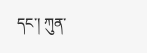དང་། ཀུན་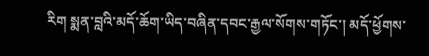རིག སྨན་བླའི་མདོ་ཆོག་ཡིད་བཞིན་དབང་རྒྱལ་སོགས་གཏོང་། མདོ་ཕྱོགས་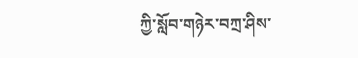ཀྱི་སློབ་གཉེར་བཀྲ་ཤིས་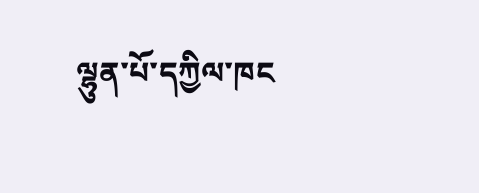ལྷུན་པོ་དཀྱིལ་ཁང